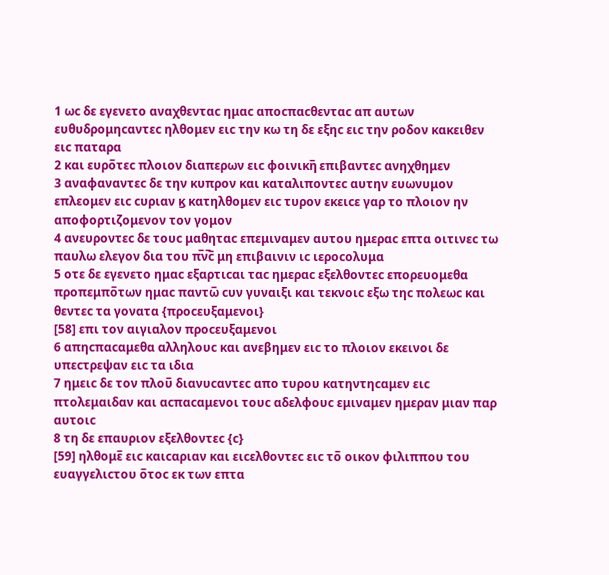1 ωϲ δε εγενετο αναχθενταϲ ημαϲ αποϲπαϲθενταϲ απ αυτων ευθυδρομηϲαντεϲ ηλθομεν ειϲ την κω τη δε εξηϲ ειϲ την ροδον κακειθεν ειϲ παταρα
2 και ευρο̅τεϲ πλοιον διαπερων ειϲ φοινικη̅ επιβαντεϲ ανηχθημεν
3 αναφαναντεϲ δε την κυπρον και καταλιποντεϲ αυτην ευωνυμον επλεομεν ειϲ ϲυριαν ϗ κατηλθομεν ειϲ τυρον εκειϲε γαρ το πλοιον ην αποφορτιζομενον τον γομον
4 ανευροντεϲ δε τουϲ μαθηταϲ επεμιναμεν αυτου ημεραϲ επτα οιτινεϲ τω παυλω ελεγον δια του π̅ν̅ϲ̅ μη επιβαινιν ιϲ ιεροϲολυμα
5 οτε δε εγενετο ημαϲ εξαρτιϲαι ταϲ ημεραϲ εξελθοντεϲ επορευομεθα προπεμπο̅των ημαϲ παντω̅ ϲυν γυναιξι και τεκνοιϲ εξω τηϲ πολεωϲ και θεντεϲ τα γονατα {προϲευξαμενοι}
[58] επι τον αιγιαλον προϲευξαμενοι
6 απηϲπαϲαμεθα αλληλουϲ και ανεβημεν ειϲ το πλοιον εκεινοι δε υπεϲτρεψαν ειϲ τα ιδια
7 ημειϲ δε τον πλου̅ διανυϲαντεϲ απο τυρου κατηντηϲαμεν ειϲ πτολεμαιδαν και αϲπαϲαμενοι τουϲ αδελφουϲ εμιναμεν ημεραν μιαν παρ αυτοιϲ
8 τη δε επαυριον εξελθοντεϲ {ϲ}
[59] ηλθομε̅ ειϲ καιϲαριαν και ειϲελθοντεϲ ειϲ το̅ οικον φιλιππου του ευαγγελιϲτου ο̅τοϲ εκ των επτα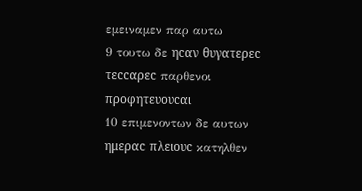εμειναμεν παρ αυτω
9 τουτω δε ηϲαν θυγατερεϲ τεϲϲαρεϲ παρθενοι προφητευουϲαι
10 επιμενοντων δε αυτων ημεραϲ πλειουϲ κατηλθεν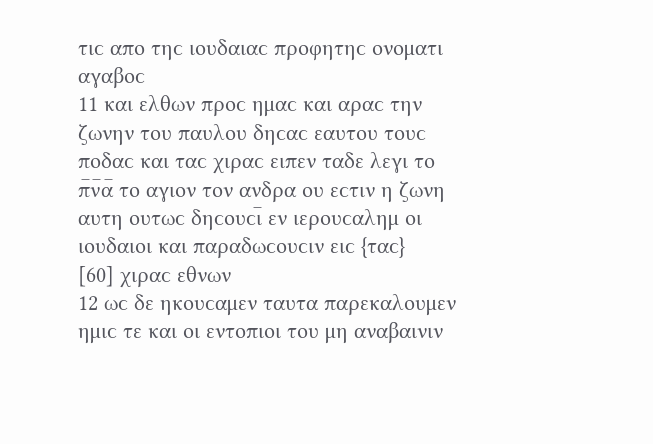τιϲ απο τηϲ ιουδαιαϲ προφητηϲ ονοματι αγαβοϲ
11 και ελθων προϲ ημαϲ και αραϲ την ζωνην του παυλου δηϲαϲ εαυτου τουϲ ποδαϲ και ταϲ χιραϲ ειπεν ταδε λεγι το π̅ν̅α̅ το αγιον τον ανδρα ου εϲτιν η ζωνη αυτη ουτωϲ δηϲουϲι̅ εν ιερουϲαλημ οι ιουδαιοι και παραδωϲουϲιν ειϲ {ταϲ}
[60] χιραϲ εθνων
12 ωϲ δε ηκουϲαμεν ταυτα παρεκαλουμεν ημιϲ τε και οι εντοπιοι του μη αναβαινιν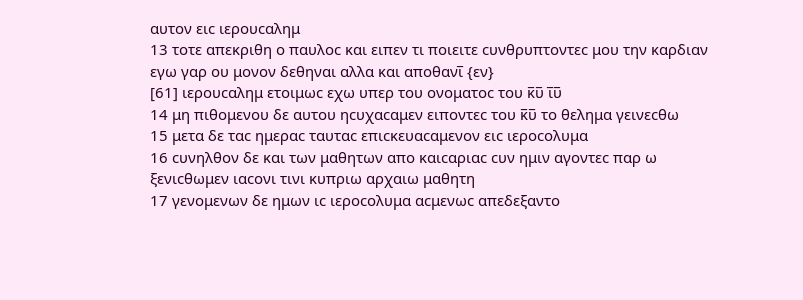αυτον ειϲ ιερουϲαλημ
13 τοτε απεκριθη ο παυλοϲ και ειπεν τι ποιειτε ϲυνθρυπτοντεϲ μου την καρδιαν εγω γαρ ου μονον δεθηναι αλλα και αποθανι̅ {εν}
[61] ιερουϲαλημ ετοιμωϲ εχω υπερ του ονοματοϲ του κ̅υ̅ ι̅υ̅
14 μη πιθομενου δε αυτου ηϲυχαϲαμεν ειποντεϲ του κ̅υ̅ το θελημα γεινεϲθω
15 μετα δε ταϲ ημεραϲ ταυταϲ επιϲκευαϲαμενον ειϲ ιεροϲολυμα
16 ϲυνηλθον δε και των μαθητων απο καιϲαριαϲ ϲυν ημιν αγοντεϲ παρ ω ξενιϲθωμεν ιαϲονι τινι κυπριω αρχαιω μαθητη
17 γενομενων δε ημων ιϲ ιεροϲολυμα αϲμενωϲ απεδεξαντο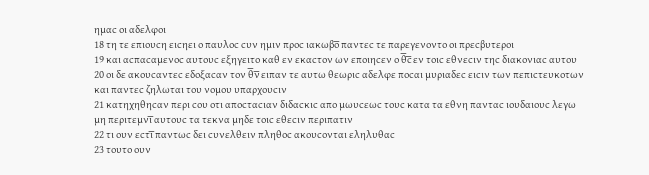ημαϲ οι αδελφοι
18 τη τε επιουϲη ειϲηει ο παυλοϲ ϲυν ημιν προϲ ιακωβο̅ παντεϲ τε παρεγενοντο οι πρεϲβυτεροι
19 και αϲπαϲαμενοϲ αυτουϲ εξηγειτο καθ εν εκαϲτον ων εποιηϲεν ο θ̅ϲ̅ εν τοιϲ εθνεϲιν τηϲ διακονιαϲ αυτου
20 οι δε ακουϲαντεϲ εδοξαϲαν τον θ̅ν̅ ειπαν τε αυτω θεωριϲ αδελφε ποϲαι μυριαδεϲ ειϲιν των πεπιϲτευκοτων και παντεϲ ζηλωται του νομου υπαρχουϲιν
21 κατηχηθηϲαν περι ϲου οτι αποϲταϲιαν διδαϲκιϲ απο μωυϲεωϲ τουϲ κατα τα εθνη πανταϲ ιουδαιουϲ λεγω μη περιτεμνι̅ αυτουϲ τα τεκνα μηδε τοιϲ εθεϲιν περιπατιν
22 τι ουν εϲτι̅ παντωϲ δει ϲυνελθειν πληθοϲ ακουϲονται εληλυθαϲ
23 τουτο ουν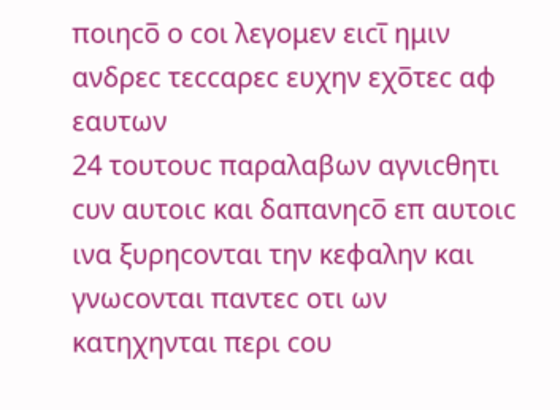ποιηϲο̅ ο ϲοι λεγομεν ειϲι̅ ημιν ανδρεϲ τεϲϲαρεϲ ευχην εχο̅τεϲ αφ εαυτων
24 τουτουϲ παραλαβων αγνιϲθητι ϲυν αυτοιϲ και δαπανηϲο̅ επ αυτοιϲ ινα ξυρηϲονται την κεφαλην και γνωϲονται παντεϲ οτι ων κατηχηνται περι ϲου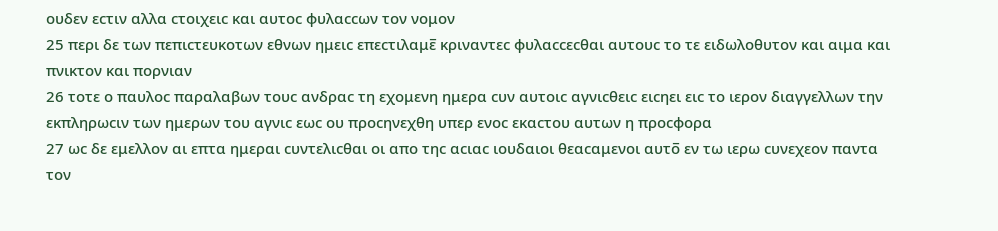ουδεν εϲτιν αλλα ϲτοιχειϲ και αυτοϲ φυλαϲϲων τον νομον
25 περι δε των πεπιϲτευκοτων εθνων ημειϲ επεϲτιλαμε̅ κριναντεϲ φυλαϲϲεϲθαι αυτουϲ το τε ειδωλοθυτον και αιμα και πνικτον και πορνιαν
26 τοτε ο παυλοϲ παραλαβων τουϲ ανδραϲ τη εχομενη ημερα ϲυν αυτοιϲ αγνιϲθειϲ ειϲηει ειϲ το ιερον διαγγελλων την εκπληρωϲιν των ημερων του αγνιϲ εωϲ ου προϲηνεχθη υπερ ενοϲ εκαϲτου αυτων η προϲφορα
27 ωϲ δε εμελλον αι επτα ημεραι ϲυντελιϲθαι οι απο τηϲ αϲιαϲ ιουδαιοι θεαϲαμενοι αυτο̅ εν τω ιερω ϲυνεχεον παντα τον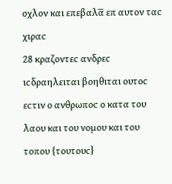οχλον και επεβαλα̅ επ αυτον ταϲ χιραϲ
28 κραζοντεϲ ανδρεϲ ιϲδραηλειται βοηθιται ουτοϲ εϲτιν ο ανθρωποϲ ο κατα του λαου και του νομου και του τοπου {τουτουϲ}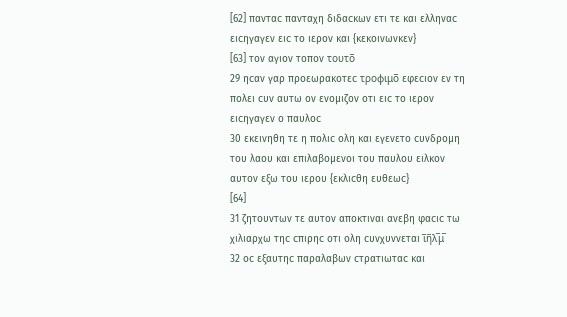[62] πανταϲ πανταχη διδαϲκων ετι τε και ελληναϲ ειϲηγαγεν ειϲ το ιερον και {κεκοινωνκεν}
[63] τον αγιον τοπον τουτο̅
29 ηϲαν γαρ προεωρακοτεϲ τροφιμο̅ εφεϲιον εν τη πολει ϲυν αυτω ον ενομιζον οτι ειϲ το ιερον ειϲηγαγεν ο παυλοϲ
30 εκεινηθη τε η πολιϲ ολη και εγενετο ϲυνδρομη του λαου και επιλαβομενοι του παυλου ειλκον αυτον εξω του ιερου {εκλιϲθη ευθεωϲ}
[64]
31 ζητουντων τε αυτον αποκτιναι ανεβη φαϲιϲ τω χιλιαρχω τηϲ ϲπιρηϲ οτι ολη ϲυνχυννεται ι̅η̅λ̅μ̅
32 οϲ εξαυτηϲ παραλαβων ϲτρατιωταϲ και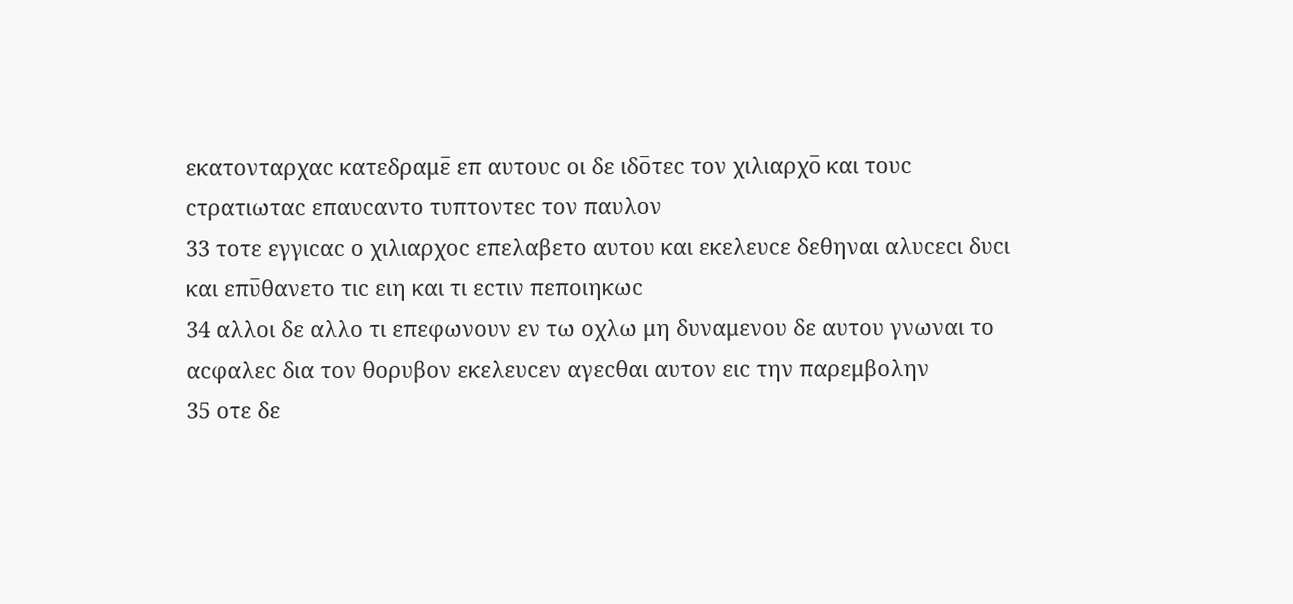εκατονταρχαϲ κατεδραμε̅ επ αυτουϲ οι δε ιδο̅τεϲ τον χιλιαρχο̅ και τουϲ ϲτρατιωταϲ επαυϲαντο τυπτοντεϲ τον παυλον
33 τοτε εγγιϲαϲ ο χιλιαρχοϲ επελαβετο αυτου και εκελευϲε δεθηναι αλυϲεϲι δυϲι και επυ̅θανετο τιϲ ειη και τι εϲτιν πεποιηκωϲ
34 αλλοι δε αλλο τι επεφωνουν εν τω οχλω μη δυναμενου δε αυτου γνωναι το αϲφαλεϲ δια τον θορυβον εκελευϲεν αγεϲθαι αυτον ειϲ την παρεμβολην
35 οτε δε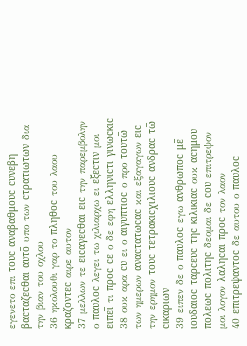εγενετο επι τουϲ αναβαθμουϲ ϲυνεβη βαϲταζεϲθαι αυτο̅ υπο των ϲτρατιωτων δια την βιαν του οχλου
36 ηκολουθι γαρ το πληθοϲ του λαου κραζοντεϲ αιρε αυτον
37 μελλων τε ειϲαγεϲθαι ειϲ την παρεμβολην ο παυλοϲ λεγει τω χιλιαρχω ει εξεϲτιν μοι ειπει̅ τι προϲ ϲε ο δε εφη ελληνιϲτι γινωϲκιϲ
38 ουκ αρα ϲυ ει ο αιγυπτιοϲ ο προ τουτω̅ των ημερων αναϲτατωϲαϲ και εξαγαγων ειϲ την ερημον τουϲ τετρακιϲχιλιουϲ ανδραϲ τω̅ ϲικαριων
39 ειπεν δε ο παυλοϲ εγω ανθρωποϲ με̅ ιουδαιοϲ ταρϲευϲ τηϲ κιλικιαϲ ουκ αϲημου πολεωϲ πολιτηϲ δεομαι δε ϲου επιτρεψον μοι λογον λαληϲαι προϲ τον λαον
40 επιτρεψαντοϲ δε αυτου ο παυλοϲ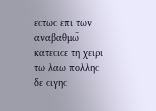εϲτωϲ επι των αναβαθμω̅ κατεϲιϲε τη χειρι τω λαω πολληϲ δε ϲιγηϲ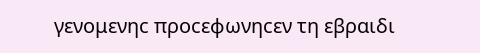γενομενηϲ προϲεφωνηϲεν τη εβραιδι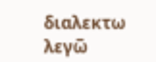διαλεκτω λεγω̅